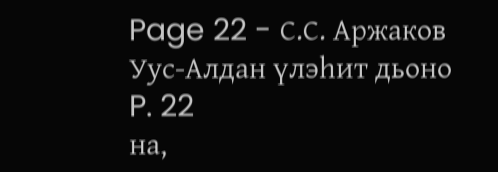Page 22 - С.С. Аржаков Уус-Алдан үлэһит дьоно
P. 22
на,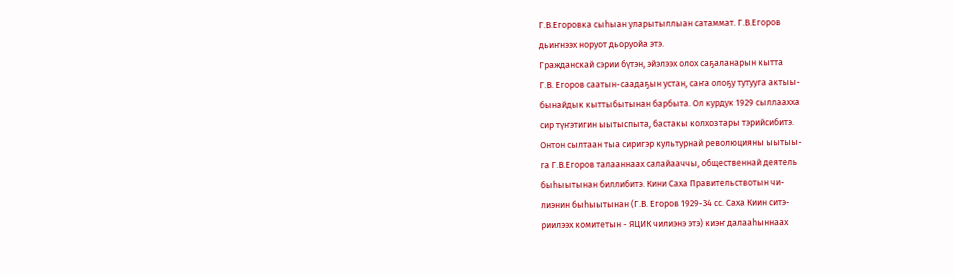Г.В.Егоровка сыһыан уларытыллыан сатаммат. Г.В.Егоров
дьиҥнээх норуот дьоруойа этэ.
Гражданскай сэрии бүтэн, эйэлээх олох саҕаланарын кытта
Г.В. Егоров саатын-саадаҕын устан, саҥа олоҕу тутууга актыы-
бынайдык кыттыбытынан барбыта. Ол курдук 1929 сыллаахха
сир түҥэтигин ыытыспыта, бастакы колхозтары тэрийсибитэ.
Онтон сылтаан тыа сиригэр культурнай революцияны ыытыы-
га Г.В.Егоров талааннаах салайааччы, общественнай деятель
быһыытынан биллибитэ. Кини Саха Правительствотын чи-
лиэнин быһыытынан (Г.В. Егоров 1929-34 сс. Саха Киин ситэ-
риилээх комитетын - ЯЦИК чилиэнэ этэ) киэҥ далааһыннаах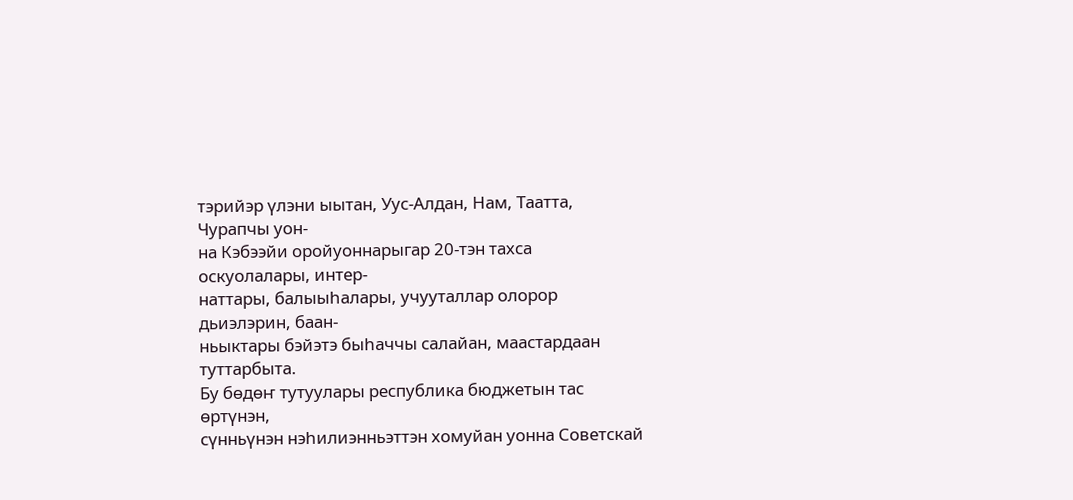тэрийэр үлэни ыытан, Уус-Алдан, Нам, Таатта, Чурапчы уон-
на Кэбээйи оройуоннарыгар 20-тэн тахса оскуолалары, интер-
наттары, балыыһалары, учууталлар олорор дьиэлэрин, баан-
ньыктары бэйэтэ быһаччы салайан, маастардаан туттарбыта.
Бу бөдөҥ тутуулары республика бюджетын тас өртүнэн,
сүнньүнэн нэһилиэнньэттэн хомуйан уонна Советскай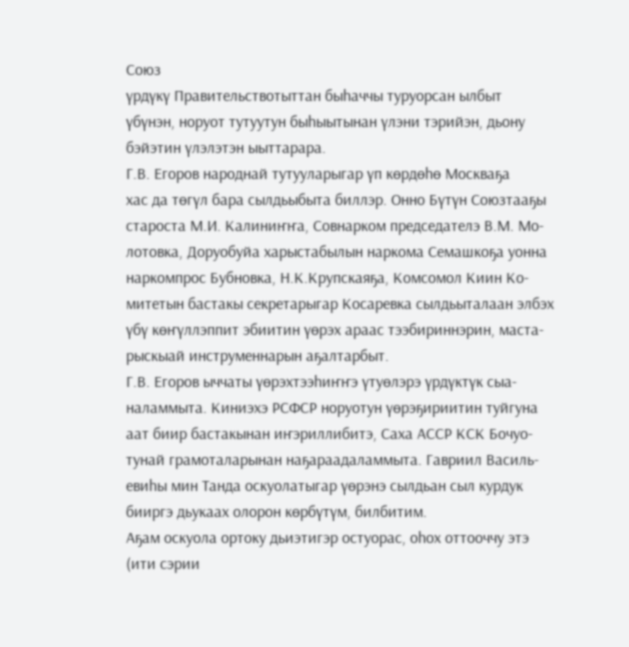Союз
үрдүкү Правительствотыттан быһаччы туруорсан ылбыт
үбүнэн, норуот тутуутун быһыытынан үлэни тэрийэн, дьону
бэйэтин үлэлэтэн ыыттарара.
Г.В. Егоров народнай тутууларыгар үп көрдөһө Москваҕа
хас да төгүл бара сылдьыбыта биллэр. Онно Бүтүн Союзтааҕы
староста М.И. Калиниҥҥа, Совнарком председателэ В.М. Мо-
лотовка, Доруобуйа харыстабылын наркома Семашкоҕа уонна
наркомпрос Бубновка, Н.К.Крупскаяҕа, Комсомол Киин Ко-
митетын бастакы секретарыгар Косаревка сылдьыталаан элбэх
үбү көҥүллэппит эбиитин үөрэх араас тээбириннэрин, маста-
рыскыай инструменнарын аҕалтарбыт.
Г.В. Егоров ыччаты үөрэхтээһиҥҥэ үтуөлэрэ үрдүктүк сыа-
наламмыта. Киниэхэ РСФСР норуотун үөрэҕириитин туйгуна
аат биир бастакынан иҥэриллибитэ, Саха АССР КСК Бочуо-
тунай грамоталарынан наҕараадаламмыта. Гавриил Василь-
евиһы мин Танда оскуолатыгар үөрэнэ сылдьан сыл курдук
бииргэ дьукаах олорон көрбүтүм, билбитим.
Аҕам оскуола ортоку дьиэтигэр остуорас, оһох оттооччу этэ
(ити сэрии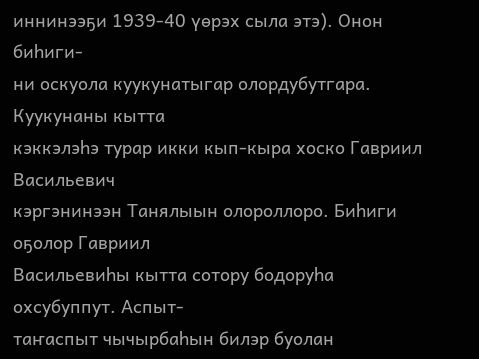иннинээҕи 1939-40 үөрэх сыла этэ). Онон биһиги-
ни оскуола куукунатыгар олордубутгара. Куукунаны кытта
кэккэлэһэ турар икки кып-кыра хоско Гавриил Васильевич
кэргэнинээн Танялыын олороллоро. Биһиги оҕолор Гавриил
Васильевиһы кытта сотору бодоруһа охсубуппут. Аспыт-
таҥаспыт чычырбаһын билэр буолан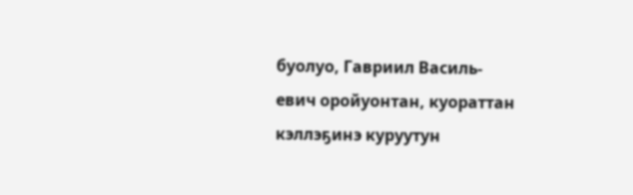буолуо, Гавриил Василь-
евич оройуонтан, куораттан кэллэҕинэ куруутун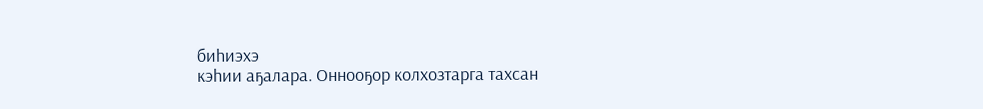биһиэхэ
кэһии аҕалара. Оннооҕор колхозтарга тахсан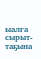ыалга сырыт-
таҕына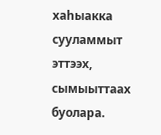хаһыакка сууламмыт эттээх, сымыыттаах буолара.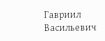Гавриил Васильевич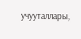учууталлары,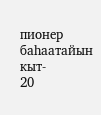пионер баһаатайын кыт-
20